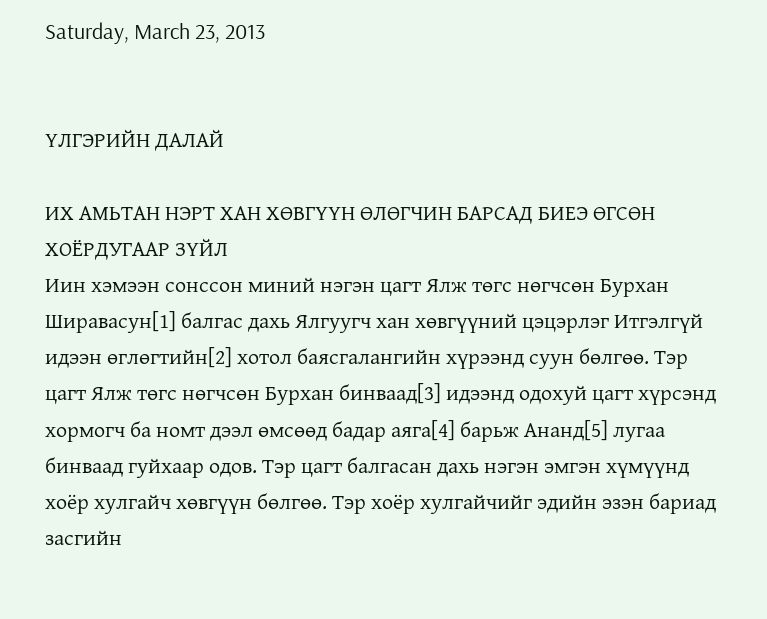Saturday, March 23, 2013


ҮЛГЭРИЙН ДАЛАЙ

ИХ АМЬТАН НЭРТ ХАН ХӨВГҮҮН ӨЛӨГЧИН БАРСАД БИЕЭ ӨГСӨН ХОЁРДУГААР ЗҮЙЛ
Иин хэмээн сонссон миний нэгэн цагт Ялж төгс нөгчсөн Бурхан Ширавасун[1] балгас дахь Ялгуугч хан хөвгүүний цэцэрлэг Итгэлгүй идээн өглөгтийн[2] хотол баясгалангийн хүрээнд суун бөлгөө. Тэр цагт Ялж төгс нөгчсөн Бурхан бинваад[3] идээнд одохуй цагт хүрсэнд хормогч ба номт дээл өмсөөд бадар аяга[4] барьж Ананд[5] лугаа бинваад гуйхаар одов. Тэр цагт балгасан дахь нэгэн эмгэн хүмүүнд хоёр хулгайч хөвгүүн бөлгөө. Тэр хоёр хулгайчийг эдийн эзэн бариад засгийн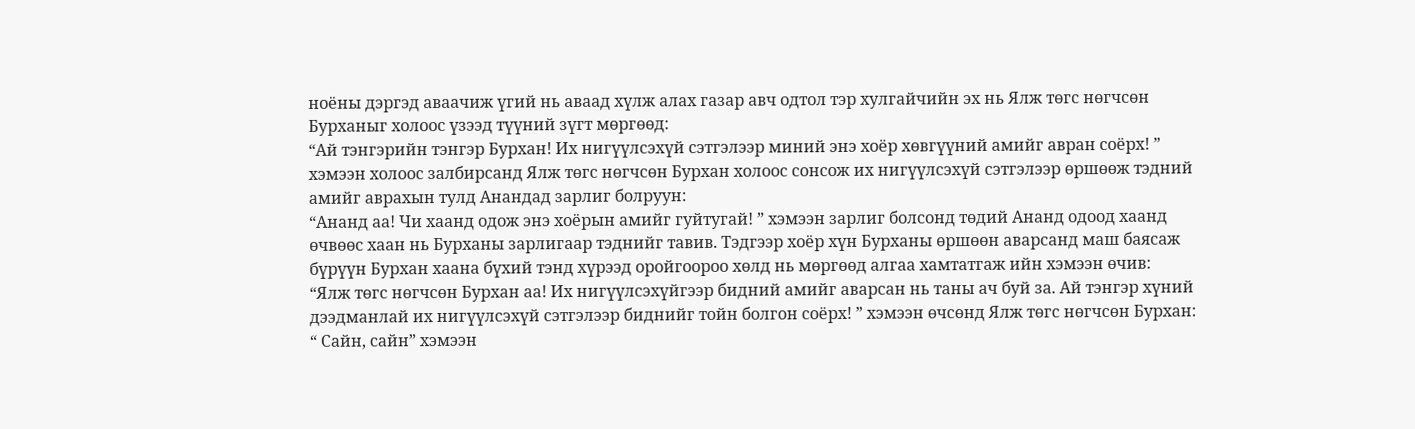ноёны дэргэд аваачиж үгий нь аваад хүлж алах газар авч одтол тэр хулгайчийн эх нь Ялж төгс нөгчсөн Бурханыг холоос үзээд түүний зүгт мөргөөд:
“Ай тэнгэрийн тэнгэр Бурхан! Их нигүүлсэхүй сэтгэлээр миний энэ хоёр хөвгүүний амийг авран соёрх! ” хэмээн холоос залбирсанд Ялж төгс нөгчсөн Бурхан холоос сонсож их нигүүлсэхүй сэтгэлээр өршөөж тэдний амийг аврахын тулд Анандад зарлиг болруун:
“Ананд аа! Чи хаанд одож энэ хоёрын амийг гуйтугай! ” хэмээн зарлиг болсонд төдий Ананд одоод хаанд өчвөөс хаан нь Бурханы зарлигаар тэднийг тавив. Тэдгээр хоёр хүн Бурханы өршөөн аварсанд маш баясаж бүрүүн Бурхан хаана бүхий тэнд хүрээд оройгоороо хөлд нь мөргөөд алгаа хамтатгаж ийн хэмээн өчив:
“Ялж төгс нөгчсөн Бурхан аа! Их нигүүлсэхүйгээр бидний амийг аварсан нь таны ач буй за. Ай тэнгэр хүний дээдманлай их нигүүлсэхүй сэтгэлээр биднийг тойн болгон соёрх! ” хэмээн өчсөнд Ялж төгс нөгчсөн Бурхан:
“ Сайн, сайн” хэмээн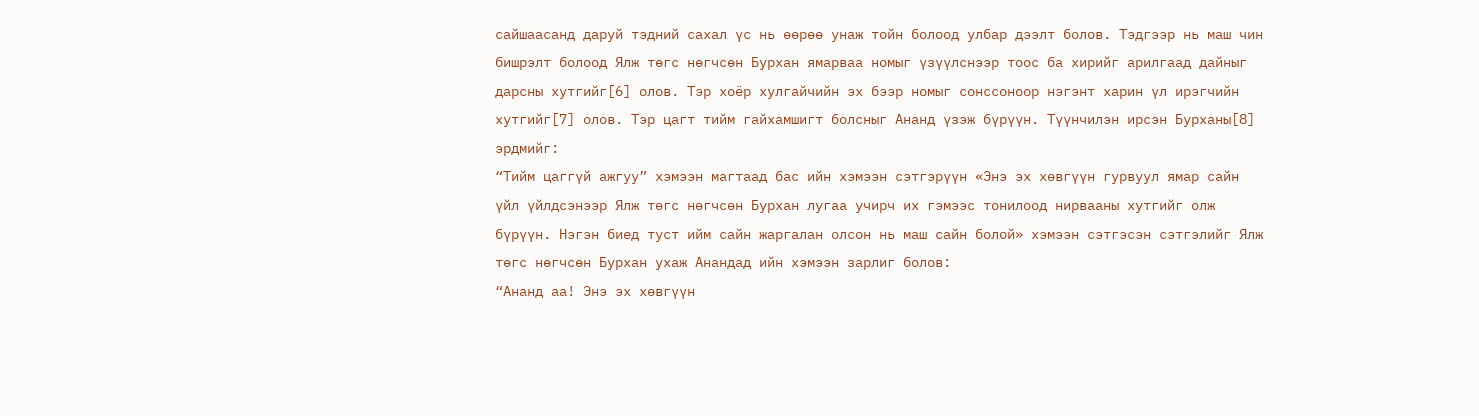сайшаасанд даруй тэдний сахал үс нь өөрөө унаж тойн болоод улбар дээлт болов. Тэдгээр нь маш чин бишрэлт болоод Ялж төгс нөгчсөн Бурхан ямарваа номыг үзүүлснээр тоос ба хирийг арилгаад дайныг дарсны хутгийг[6] олов. Тэр хоёр хулгайчийн эх бээр номыг сонссоноор нэгэнт харин үл ирэгчийн хутгийг[7] олов. Тэр цагт тийм гайхамшигт болсныг Ананд үзэж бүрүүн. Түүнчилэн ирсэн Бурханы[8] эрдмийг:
“Тийм цаггүй ажгуу” хэмээн магтаад бас ийн хэмээн сэтгэрүүн «Энэ эх хөвгүүн гурвуул ямар сайн үйл үйлдсэнээр Ялж төгс нөгчсөн Бурхан лугаа учирч их гэмээс тонилоод нирвааны хутгийг олж бүрүүн. Нэгэн биед туст ийм сайн жаргалан олсон нь маш сайн болой» хэмээн сэтгэсэн сэтгэлийг Ялж төгс нөгчсөн Бурхан ухаж Анандад ийн хэмээн зарлиг болов:
“Ананд аа! Энэ эх хөвгүүн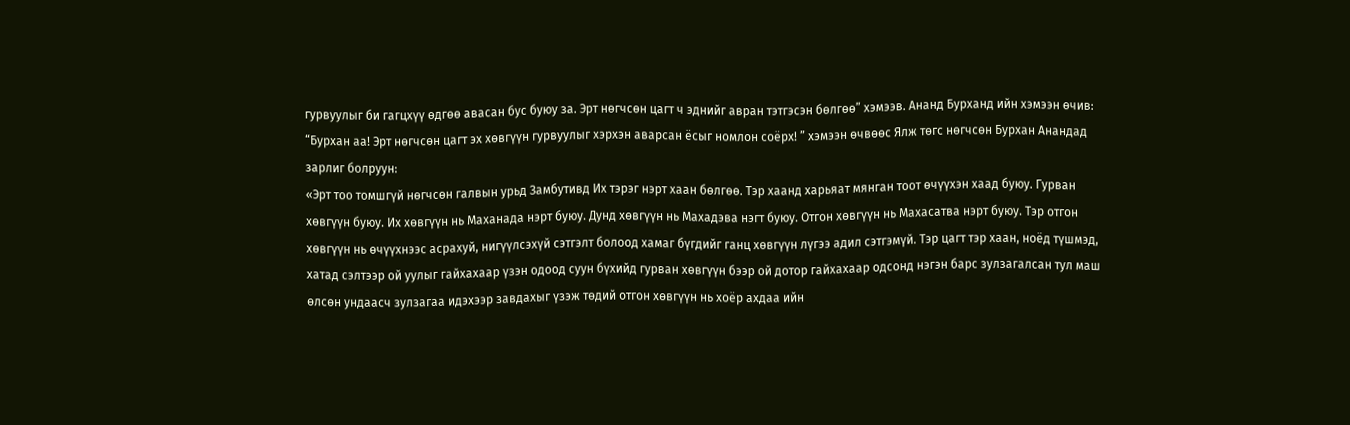гурвуулыг би гагцхүү өдгөө авасан бус буюу за. Эрт нөгчсөн цагт ч эднийг авран тэтгэсэн бөлгөө” хэмээв. Ананд Бурханд ийн хэмээн өчив:
“Бурхан аа! Эрт нөгчсөн цагт эх хөвгүүн гурвуулыг хэрхэн аварсан ёсыг номлон соёрх! ” хэмээн өчвөөс Ялж төгс нөгчсөн Бурхан Анандад зарлиг болруун:
«Эрт тоо томшгүй нөгчсөн галвын урьд Замбутивд Их тэрэг нэрт хаан бөлгөө. Тэр хаанд харьяат мянган тоот өчүүхэн хаад буюу. Гурван хөвгүүн буюу. Их хөвгүүн нь Маханада нэрт буюу. Дунд хөвгүүн нь Махадэва нэгт буюу. Отгон хөвгүүн нь Махасатва нэрт буюу. Тэр отгон хөвгүүн нь өчүүхнээс асрахуй, нигүүлсэхүй сэтгэлт болоод хамаг бүгдийг ганц хөвгүүн лүгээ адил сэтгэмүй. Тэр цагт тэр хаан, ноёд түшмэд, хатад сэлтээр ой уулыг гайхахаар үзэн одоод суун бүхийд гурван хөвгүүн бээр ой дотор гайхахаар одсонд нэгэн барс зулзагалсан тул маш өлсөн ундаасч зулзагаа идэхээр завдахыг үзэж төдий отгон хөвгүүн нь хоёр ахдаа ийн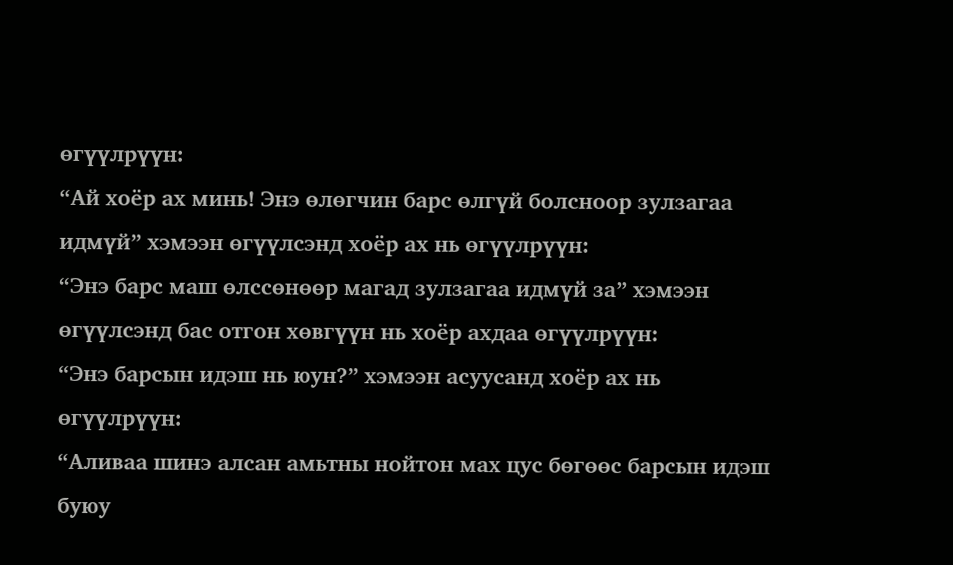өгүүлрүүн:
“Ай хоёр ах минь! Энэ өлөгчин барс өлгүй болсноор зулзагаа идмүй” хэмээн өгүүлсэнд хоёр ах нь өгүүлрүүн:
“Энэ барс маш өлссөнөөр магад зулзагаа идмүй за” хэмээн өгүүлсэнд бас отгон хөвгүүн нь хоёр ахдаа өгүүлрүүн:
“Энэ барсын идэш нь юун?” хэмээн асуусанд хоёр ах нь өгүүлрүүн:
“Аливаа шинэ алсан амьтны нойтон мах цус бөгөөс барсын идэш буюу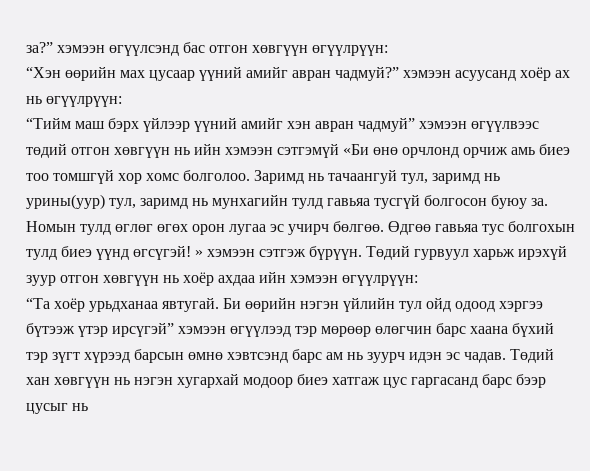за?” хэмээн өгүүлсэнд бас отгон хөвгүүн өгүүлрүүн:
“Хэн өөрийн мах цусаар үүний амийг авран чадмуй?” хэмээн асуусанд хоёр ах нь өгүүлрүүн:
“Тийм маш бэрх үйлээр үүний амийг хэн авран чадмуй” хэмээн өгүүлвээс төдий отгон хөвгүүн нь ийн хэмээн сэтгэмүй «Би өнө орчлонд орчиж амь биеэ тоо томшгүй хор хомс болголоо. Заримд нь тачаангуй тул, заримд нь урины(уур) тул, заримд нь мунхагийн тулд гавьяа тусгүй болгосон буюу за. Номын тулд өглөг өгөх орон лугаа эс учирч бөлгөө. Өдгөө гавьяа тус болгохын тулд биеэ үүнд өгсүгэй! » хэмээн сэтгэж бүрүүн. Төдий гурвуул харьж ирэхүй зуур отгон хөвгүүн нь хоёр ахдаа ийн хэмээн өгүүлрүүн:
“Та хоёр урьдханаа явтугай. Би өөрийн нэгэн үйлийн тул ойд одоод хэргээ бүтээж үтэр ирсүгэй” хэмээн өгүүлээд тэр мөрөөр өлөгчин барс хаана бүхий тэр зүгт хүрээд барсын өмнө хэвтсэнд барс ам нь зуурч идэн эс чадав. Төдий хан хөвгүүн нь нэгэн хугархай модоор биеэ хатгаж цус гаргасанд барс бээр цусыг нь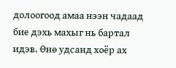долоогоод амаа нээн чадаад бие дэхь махыг нь бартал идэв. Өнө удсанд хоёр ах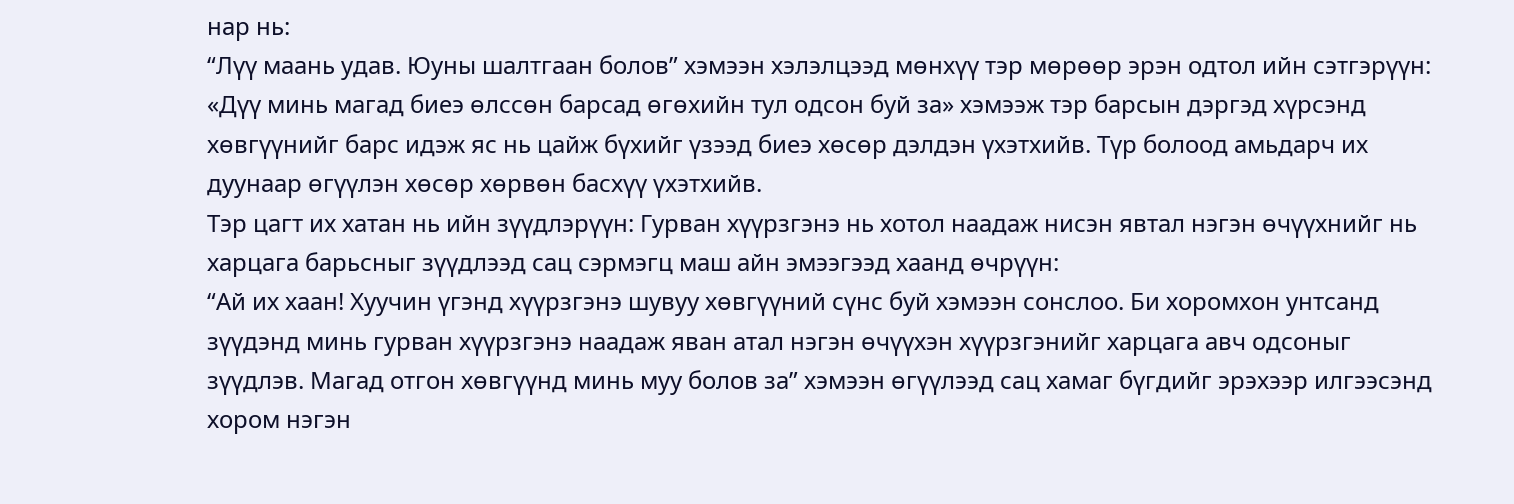нар нь:
“Лүү маань удав. Юуны шалтгаан болов” хэмээн хэлэлцээд мөнхүү тэр мөрөөр эрэн одтол ийн сэтгэрүүн: «Дүү минь магад биеэ өлссөн барсад өгөхийн тул одсон буй за» хэмээж тэр барсын дэргэд хүрсэнд хөвгүүнийг барс идэж яс нь цайж бүхийг үзээд биеэ хөсөр дэлдэн үхэтхийв. Түр болоод амьдарч их дуунаар өгүүлэн хөсөр хөрвөн басхүү үхэтхийв.
Тэр цагт их хатан нь ийн зүүдлэрүүн: Гурван хүүрзгэнэ нь хотол наадаж нисэн явтал нэгэн өчүүхнийг нь харцага барьсныг зүүдлээд сац сэрмэгц маш айн эмээгээд хаанд өчрүүн:
“Ай их хаан! Хуучин үгэнд хүүрзгэнэ шувуу хөвгүүний сүнс буй хэмээн сонслоо. Би хоромхон унтсанд зүүдэнд минь гурван хүүрзгэнэ наадаж яван атал нэгэн өчүүхэн хүүрзгэнийг харцага авч одсоныг зүүдлэв. Магад отгон хөвгүүнд минь муу болов за” хэмээн өгүүлээд сац хамаг бүгдийг эрэхээр илгээсэнд хором нэгэн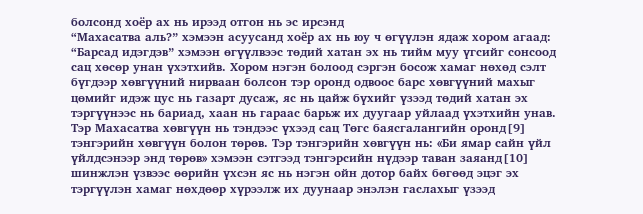болсонд хоёр ах нь ирээд отгон нь эс ирсэнд
“Махасатва аль?” хэмээн асуусанд хоёр ах нь юу ч өгүүлэн ядаж хором агаад:
“Барсад идэгдэв” хэмээн өгүүлвээс төдий хатан эх нь тийм муу үгсийг сонсоод сац хөсөр унан үхэтхийв. Хором нэгэн болоод сэргэн босож хамаг нөхөд сэлт бүгдээр хөвгүүний нирваан болсон тэр оронд одвоос барс хөвгүүний махыг цөмийг идэж цус нь газарт дусаж, яс нь цайж бүхийг үзээд төдий хатан эх тэргүүнээс нь бариад, хаан нь гараас барьж их дуугаар уйлаад үхэтхийн унав. Тэр Махасатва хөвгүүн нь тэндээс үхээд сац Төгс баясгалангийн оронд[9] тэнгэрийн хөвгүүн болон төрөв. Тэр тэнгэрийн хөвгүүн нь: «Би ямар сайн үйл үйлдсэнээр энд төрөв» хэмээн сэтгээд тэнгэрсийн нүдээр таван заяанд[10] шинжлэн үзвээс өөрийн үхсэн яс нь нэгэн ойн дотор байх бөгөөд эцэг эх тэргүүлэн хамаг нөхдөөр хүрээлж их дуунаар энэлэн гаслахыг үзээд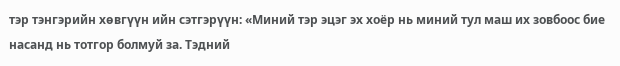тэр тэнгэрийн хөвгүүн ийн сэтгэрүүн: «Миний тэр эцэг эх хоёр нь миний тул маш их зовбоос бие насанд нь тотгор болмуй за. Тэдний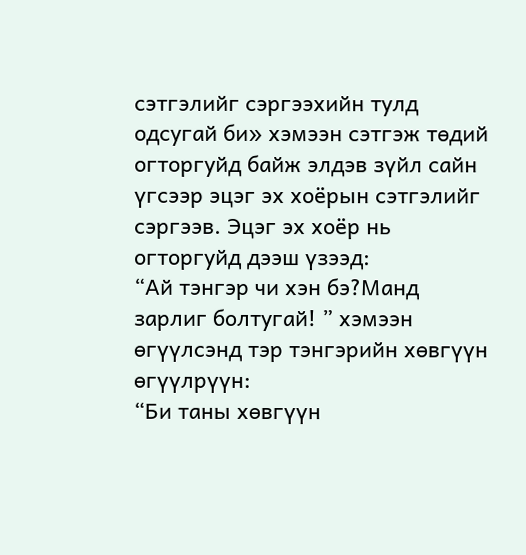сэтгэлийг сэргээхийн тулд одсугай би» хэмээн сэтгэж төдий огторгуйд байж элдэв зүйл сайн үгсээр эцэг эх хоёрын сэтгэлийг сэргээв. Эцэг эх хоёр нь огторгуйд дээш үзээд:
“Ай тэнгэр чи хэн бэ?Манд зарлиг болтугай! ” хэмээн өгүүлсэнд тэр тэнгэрийн хөвгүүн өгүүлрүүн:
“Би таны хөвгүүн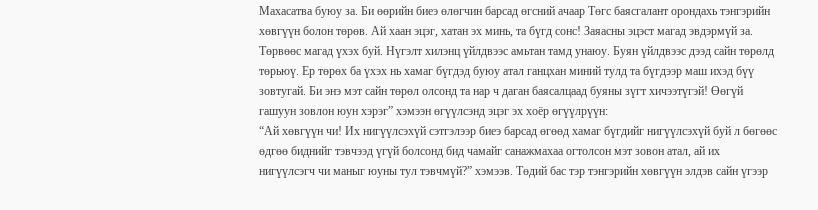Махасатва буюу за. Би өөрийн биеэ өлөгчин барсад өгсний ачаар Төгс баясгалант орондахь тэнгэрийн хөвгүүн болон төрөв. Ай хаан эцэг, хатан эх минь, та бүгд сонс! Заяасны эцэст магад эвдэрмүй за. Төрвөөс магад үхэх буй. Нүгэлт хилэнц үйлдвээс амьтан тамд унаюу. Буян үйлдвээс дээд сайн төрөлд төрьюү. Ер төрөх ба үхэх нь хамаг бүгдэд буюу атал ганцхан миний тулд та бүгдээр маш ихэд бүү зовтугай. Би энэ мэт сайн төрөл олсонд та нар ч даган баясалцаад буяны зүгт хичээтүгэй! Өөгүй гашуун зовлон юун хэрэг” хэмээн өгүүлсэнд эцэг эх хоёр өгүүлрүүн:
“Ай хөвгүүн чи! Их нигүүлсэхүй сэтгэлээр биеэ барсад өгөөд хамаг бүгдийг нигүүлсэхүй буй л бөгөөс өдгөө биднийг тэвчээд үгүй болсонд бид чамайг санажмахаа огтолсон мэт зовон атал, ай их нигүүлсэгч чи маныг юуны тул тэвчмүй?” хэмээв. Төдий бас тэр тэнгэрийн хөвгүүн элдэв сайн үгээр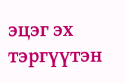эцэг эх тэргүүтэн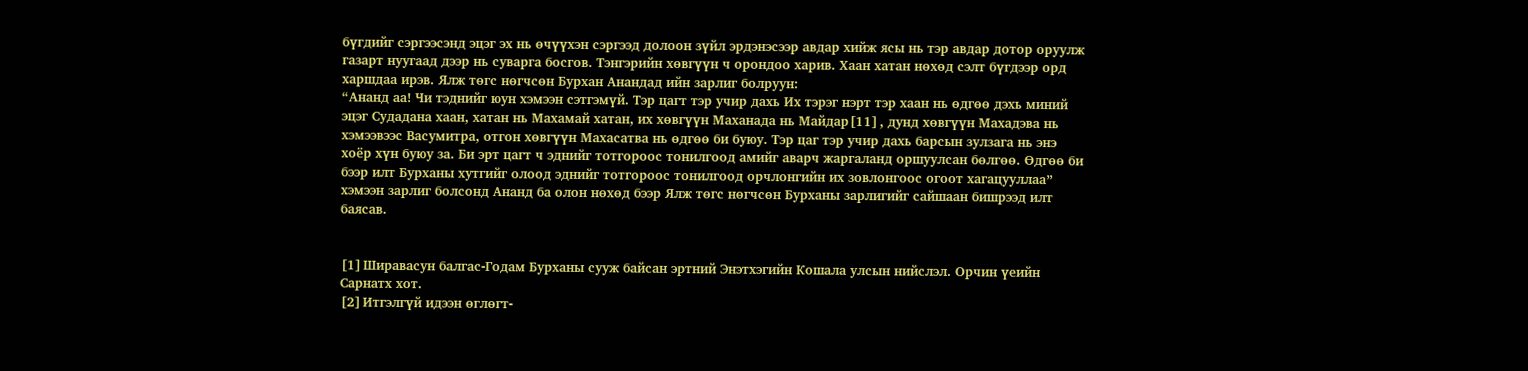бүгдийг сэргээсэнд эцэг эх нь өчүүхэн сэргээд долоон зүйл эрдэнэсээр авдар хийж ясы нь тэр авдар дотор оруулж газарт нуугаад дээр нь суварга босгов. Тэнгэрийн хөвгүүн ч орондоо харив. Хаан хатан нөхөд сэлт бүгдээр орд харшдаа ирэв. Ялж төгс нөгчсөн Бурхан Анандад ийн зарлиг болруун:
“Ананд аа! Чи тэднийг юун хэмээн сэтгэмүй. Тэр цагт тэр учир дахь Их тэрэг нэрт тэр хаан нь өдгөө дэхь миний эцэг Судадана хаан, хатан нь Махамай хатан, их хөвгүүн Маханада нь Майдар[11], дунд хөвгүүн Махадэва нь хэмээвээс Васумитра, отгон хөвгүүн Махасатва нь өдгөө би буюу. Тэр цаг тэр учир дахь барсын зулзага нь энэ хоёр хүн буюу за. Би эрт цагт ч эднийг тотгороос тонилгоод амийг аварч жаргаланд оршуулсан бөлгөө. Өдгөө би бээр илт Бурханы хутгийг олоод эднийг тотгороос тонилгоод орчлонгийн их зовлонгоос огоот хагацууллаа” хэмээн зарлиг болсонд Ананд ба олон нөхөд бээр Ялж төгс нөгчсөн Бурханы зарлигийг сайшаан бишрээд илт баясав.


[1]Ширавасун балгас-Годам Бурханы сууж байсан эртний Энэтхэгийн Кошала улсын нийслэл. Орчин үеийн Сарнатх хот.
[2]Итгэлгүй идээн өглөгт-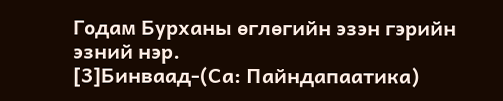Годам Бурханы өглөгийн эзэн гэрийн эзний нэр.
[3]Бинваад-(Са: Пайндапаатика)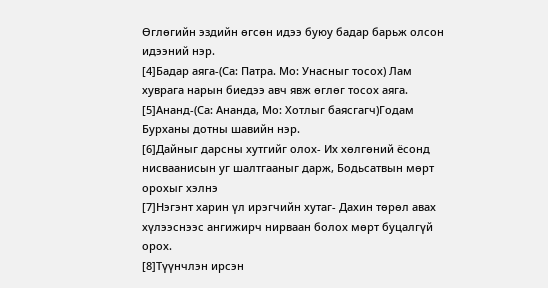Өглөгийн эздийн өгсөн идээ буюу бадар барьж олсон идээний нэр.
[4]Бадар аяга-(Са: Патра. Мо: Унасныг тосох) Лам хуврага нарын биедээ авч явж өглөг тосох аяга.
[5]Ананд-(Са: Ананда, Мо: Хотлыг баясгагч)Годам Бурханы дотны шавийн нэр.
[6]Дайныг дарсны хутгийг олох- Их хөлгөний ёсонд нисваанисын уг шалтгааныг дарж, Бодьсатвын мөрт орохыг хэлнэ
[7]Нэгэнт харин үл ирэгчийн хутаг- Дахин төрөл авах хүлээснээс ангижирч нирваан болох мөрт буцалгүй орох.
[8]Түүнчлэн ирсэн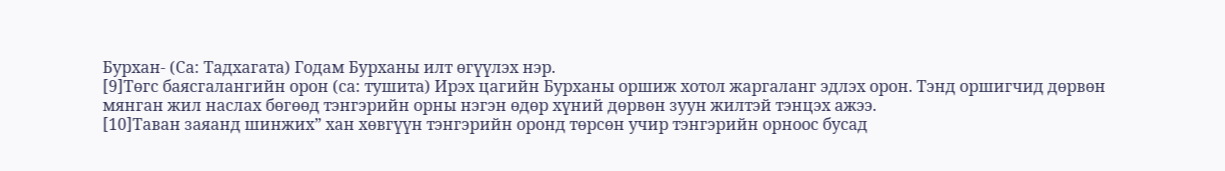Бурхан- (Са: Тадхагата) Годам Бурханы илт өгүүлэх нэр.
[9]Төгс баясгалангийн орон (са: тушита) Ирэх цагийн Бурханы оршиж хотол жаргаланг эдлэх орон. Тэнд оршигчид дөрвөн мянган жил наслах бөгөөд тэнгэрийн орны нэгэн өдөр хүний дөрвөн зуун жилтэй тэнцэх ажээ.
[10]Таван заяанд шинжих” хан хөвгүүн тэнгэрийн оронд төрсөн учир тэнгэрийн орноос бусад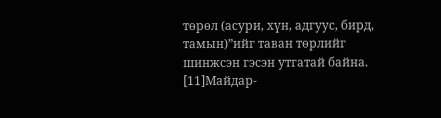төрөл (асури, хүн, адгуус, бирд, тамын)”ийг таван төрлийг шинжсэн гэсэн утгатай байна.
[11]Майдар-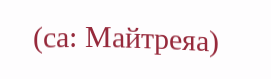(са: Майтреяа)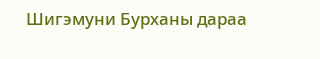Шигэмуни Бурханы дараа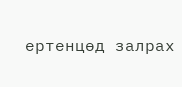ертенцөд залрах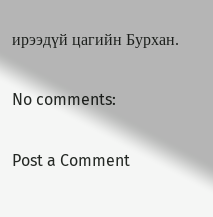ирээдүй цагийн Бурхан.

No comments:

Post a Comment